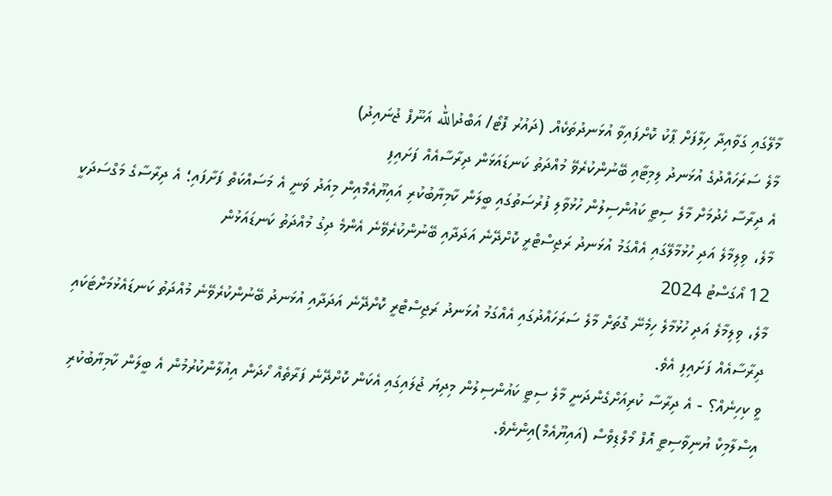މާލޭގައި ގަވާއިދާ ހިލާފަށް ޕާކު ކޮށްފައިވާ އުޅަނދުތަކެއް. (ދައުރު ފޮޓޯ/ އަބްދުالله އަނޫފް ޖުނައިދު)
މާލެ ސަރަހައްދުގެ އުޅަނދު ލިމިޓާއި ބޭނުންކުރެވޭ މުއްދަތު ކަނޑައަޅަން ދިރާސާއެއް ފަށައިފި
އެ ދިރާސާ ހެދުމަށް މާލެ ސިޓީ ކައުންސިލުން ހުޅުވާލި ފުރުސަތުގައި ބީލަން ކާމިޔާބުކުރި އައިޔޫއެމްއިން މިއަދު ވަނީ އެ މަސައްކަތް ފަށާފައި؛ އެ ދިރާސާގެ މަގްސަދަކީ މާލެ، ވިލިމާލެ އަދި ހުޅުމާލޭގައި އެއްގަމު އުޅަނދު ރަޖިސްޓްރީ ކޮށްދޭނެ އަދަދާއި ބޭނުންކުރެވޭނެ އެންމެ ދިގު މުއްދަތު ކަނޑައަޅުން
12 އޯގަސްޓު 2024
މާލެ، ވިލިމާލެ އަދި ހުޅުމާލެ ހިމެނޭ ގޮތަށް މާލެ ސަރަހައްދުގައި އެއްގަމު އުޅަނދު ރަޖިސްޓްރީ ކޮށްދޭނެ އަދަދާއި އުޅަނދު ބޭނުންކުރެވޭނެ މުއްދަތު ކަނޑައެޅުމަށްޓަކައި ދިރާސާއެއް ފަށައިފި އެވެ.
ވީ ކިހިނެއް؟ - އެ ދިރާސާ ކުރިއަށްގެންދަނީ މާލެ ސިޓީ ކައުންސިލުން މިދިޔަ ޖުލައިގައި އެކަން ކޮށްދޭނެ ފަރާތެއް ހޯދަން އިއުލާންކުރުމުން އެ ބީލަން ކާމިޔާބުކުރި އިސްލާމިކް ޔުނިވާސިޓީ އޮފް މޯލްޑިވްސް (އައިޔޫއެމް)އިންނެވެ.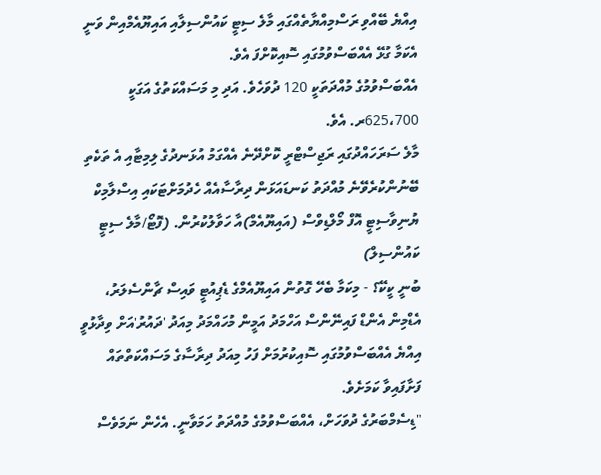އިއްޔެ ބޭއްވި ރަސްމިއްޔާތެއްގައި މާލެ ސިޓީ ކައުންސިލާއި އައިޔޫއެމްއިން ވަނީ އެކަމާ ގުޅޭ އެއްބަސްވުމުގައި ސޮއިކޮށްފަ އެވެ.
އެއްބަސްވުމުގެ މުއްދަތަކީ 120 ދުވަހެވެ. އަދި މި މަސައްކަތުގެ އަގަކީ 625،700ރ. އެވެ.
މާލެ ސަރަހައްދުގައި ރަޖިސްޓްރީ ކޮށްދޭނެ އެއްގަމު އުޅަނދުގެ ލިމިޓާއި އެ ތަކެތި ބޭނުންކުރެވޭނެ މުއްދަތު ކަނޑައަޅަން ދިރާސާއެއް ހެދުމަށްޓަކައި އިސްލާމިކް ޔުނިވާސިޓީ އޮފް މޯލްޑިވްސް (އައިޔޫއެމް)އާ ހަވާލުކުރުން. (ފޮޓޯ/މާލެ ސިޓީ ކައުންސިލް)
ބުނީ ކީކޭ؟ - މިކަމާ ބެހޭ ގޮތުން އައިޔޫއެމްގެ ޑެޕިއުޓީ ވައިސް ޗާންސެލަރު، އެޑްމިން އެންޑް ފައިނޭންސް އަހްމަދު އަމީން މުހައްމަދު މިއަދު 'ދައުރު'އަށް ވިދާޅުވީ އިއްޔެ އެއްބަސްވުމުގައި ސޮއިކުރުމަށް ފަހު މިއަދު ދިރާސާގެ މަސައްކަތްތައް ފަށާފައިވާ ކަމަށެވެ.
"ޑިސެމްބަރުގެ ދުވަހަށް، އެއްބަސްވުމުގެ މުއްދަތު ހަމަވާނީ. އެހެން ނަމަވެސް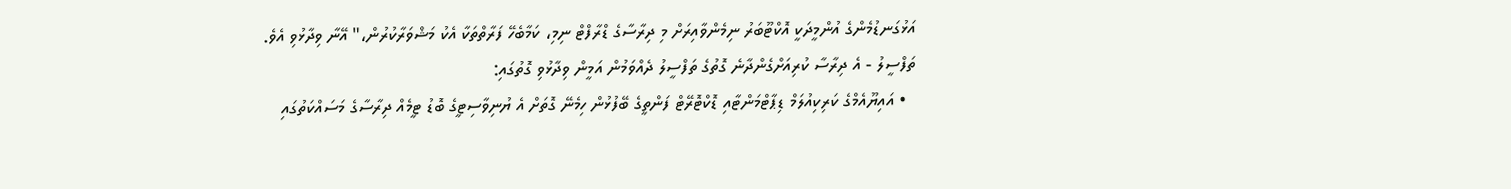އަޅުގަނޑުމެންގެ އުންމީދަކީ އޮކްޓޫބަރު ނިމެންވާއިރަށް މި ދިރާސާގެ ޑްރާފްޓް ނިމި، ކަމާބެހޭ ފަރާތްތަކާ އެކު މަޝްވަރާކުރުން،" އޭނާ ވިދާޅުވި އެވެ.
ތަފްސީލު - އެ ދިރާސާ ކުރިއަށްގެންދާނެ ގޮތުގެ ތަފްސީލު ދެއްވަމުން އަމީން ވިދާޅުވި ގޮތުގައި:
  • އައިޔޫއެމްގެ ކަރިކިއުލަމް ޑިޕާޓްމަންޓާއި ޑޮކްޓޮރޭޓް ފަންތީގެ ބޭފުޅުން ހިމެނޭ ގޮތަށް އެ ޔުނިވާސިޓީގެ ބޮޑު ޓީމެއް ދިރާސާގެ މަސައްކަތުގައި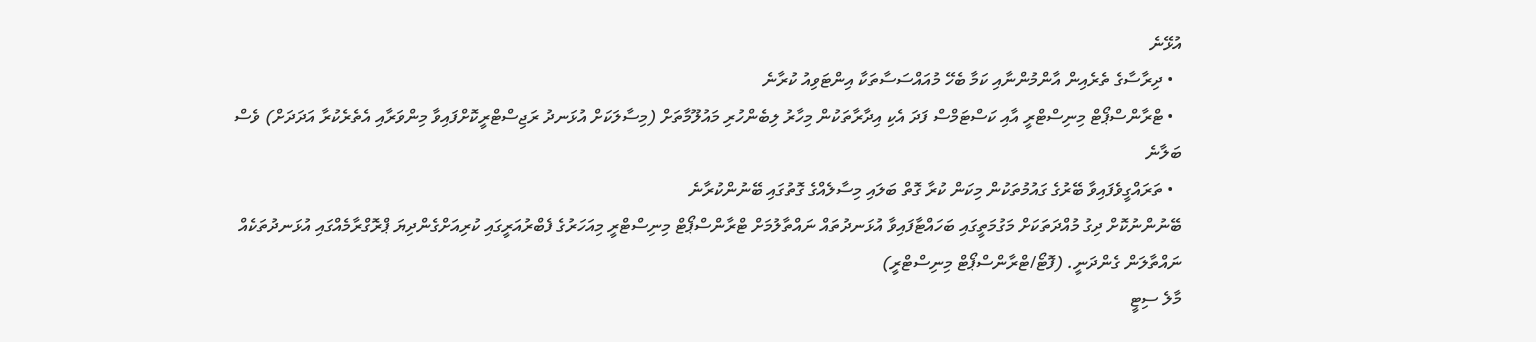އުޅޭނެ
  • ދިރާސާގެ ތެރެއިން އާންމުންނާއި ކަމާ ބެހޭ މުއައްސަސާތަކާ އިންޓަވިއު ކުރާނެ
  • ޓްރާންސްޕޯޓް މިނިސްޓްރީ އާއި ކަސްޓަމްސް ފަދަ އެކި އިދާރާތަކުން މިހާރު ލިބެންހުރި މައުލޫމާތަށް (މިސާލަކަށް އުޅަނދު ރަޖިސްޓްރީކޮށްފައިވާ މިންވަރާއި އެތެރެކުރާ އަދަދަށް) ވެސް ބަލާނެ
  • ތަރައްގީވެފައިވާ ބޭރުގެ ގައުމުތަކުން މިކަން ކުރާ ގޮތް ބަލައި މިސާލެއްގެ ގޮތުގައި ބޭނުންކުރާނެ
ބޭނުންނުކޮށް ދިގު މުއްދަތަކަށް މަގުމަތީގައި ބަހައްޓާފައިވާ އުޅަނދުތައް ނައްތާލުމަށް ޓްރާންސްޕޯޓް މިނިސްޓްރީ މިއަހަރުގެ ފެބްރުއަރީގައި ކުރިއަށްގެންދިޔަ ޕްރޮގްރާމެއްގައި އުޅަނދުތަކެއް ނައްތާލަން ގެންދަނީ. (ފޮޓޯ/ޓްރާންސްޕޯޓް މިނިސްޓްރީ)
މާލެ ސިޓީ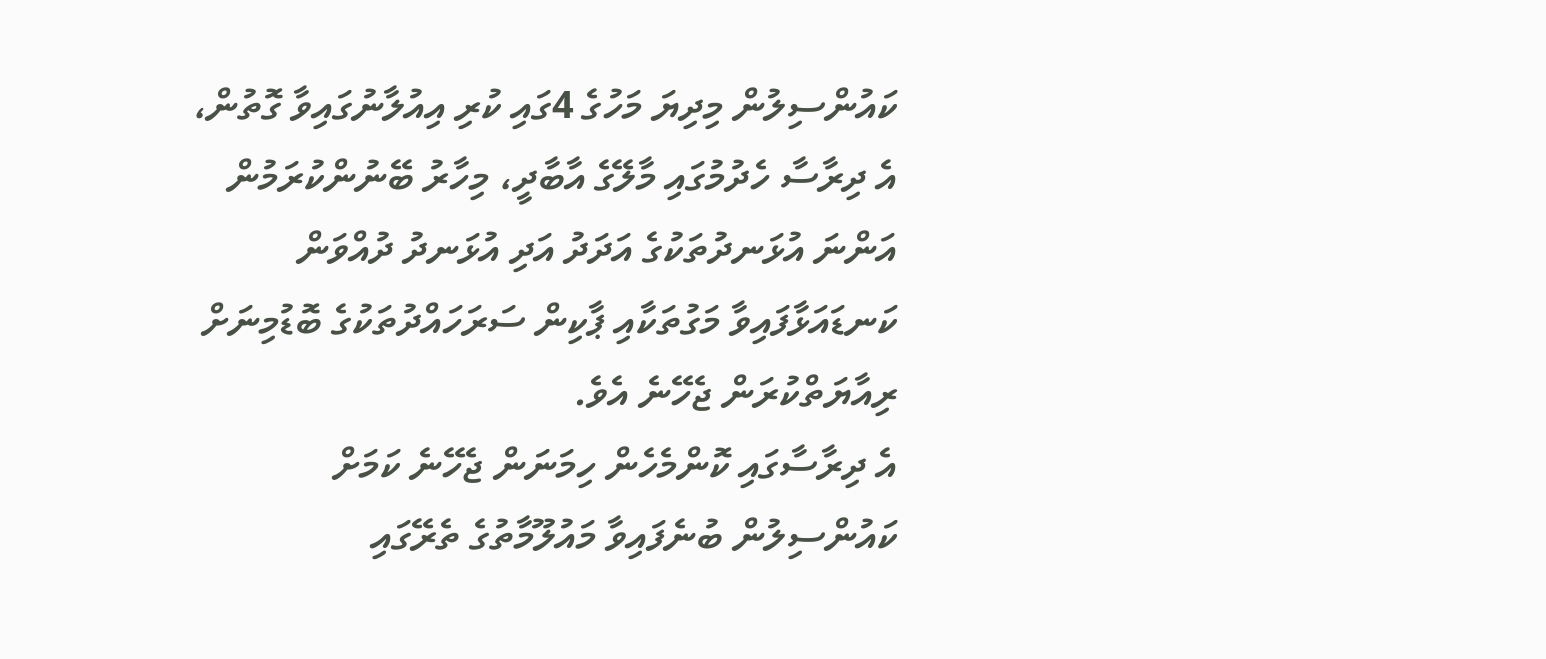ކައުންސިލުން މިދިޔަ މަހުގެ 4ގައި ކުރި އިއުލާނުގައިވާ ގޮތުން، އެ ދިރާސާ ހެދުމުގައި މާލޭގެ އާބާދީ، މިހާރު ބޭނުންކުރަމުން އަންނަ އުޅަނދުތަކުގެ އަދަދު އަދި އުޅަނދު ދުއްވަން ކަނޑައަޅާފައިވާ މަގުތަކާއި ޕާކިން ސަރަހައްދުތަކުގެ ބޮޑުމިނަށް ރިއާޔަތްކުރަން ޖެހޭނެ އެވެ.
އެ ދިރާސާގައި ކޮންމެހެން ހިމަނަން ޖެހޭނެ ކަމަށް ކައުންސިލުން ބުނެފައިވާ މައުލޫމާތުގެ ތެރޭގައި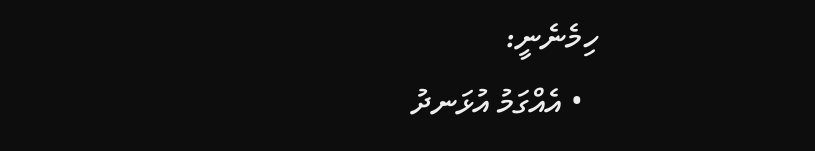ހިމެނެނީ:
  • އެއްގަމު އުޅަނދު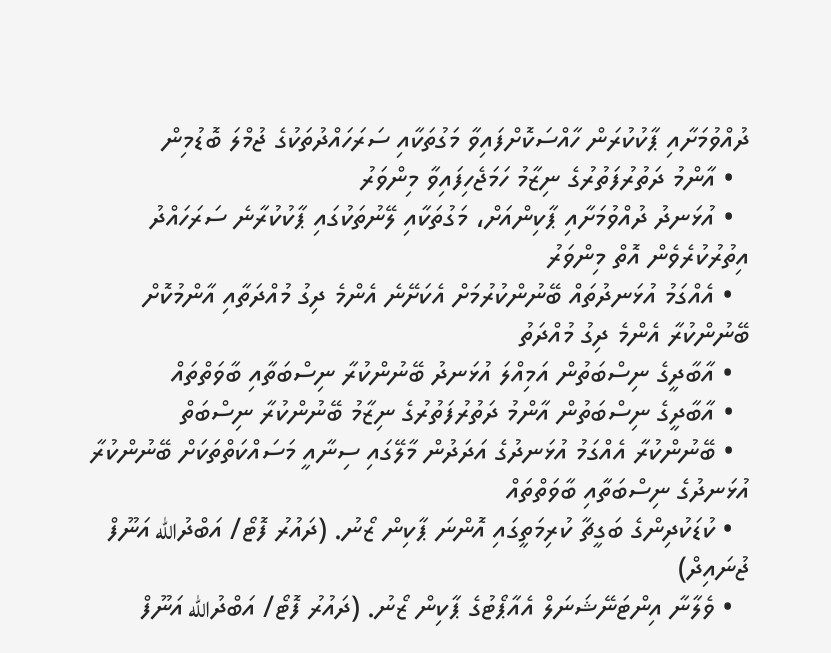ދުއްވުމަށާއި ޕާކުކުރަން ހާއްސަކޮށްފައިވާ މަގުތަކާއި ސަރަހައްދުތަކުގެ ޖުމްލަ ބޮޑުމިން
  • އާންމު ދަތުރުފަތުރުގެ ނިޒާމު ހަމަޖެހިފައިވާ މިންވަރު
  • އުޅަނދު ދުއްވުމަށާއި ޕާކިންއަށް، މަގުތަކާއި ލޭނުތަކުގައި ޕާކުކުރާނެ ސަރަހައްދު އިތުރުކުރެވެން އޮތް މިންވަރު
  • އެއްގަމު އުޅަނދުތައް ބޭނުންކުރުމަށް އެކަށޭނެ އެންމެ ދިގު މުއްދަތާއި އާންމުކޮށް ބޭނުންކުރާ އެންމެ ދިގު މުއްދަތު
  • އާބާދީގެ ނިސްބަތުން އަމިއްލަ އުޅަނދު ބޭނުންކުރާ ނިސްބަތާއި ބާވަތްތައް
  • އާބާދީގެ ނިސްބަތުން އާންމު ދަތުރުފަތުރުގެ ނިޒާމު ބޭނުންކުރާ ނިސްބަތް
  • ބޭނުންކުރާ އެއްގަމު އުޅަނދުގެ އަދަދުން މާލޭގައި ސިނާއީ މަސައްކަތްތަކަށް ބޭނުންކުރާ އުޅަނދުގެ ނިސްބަތާއި ބާވަތްތައް
  • ކުޑަކުދިންގެ ބަގީޗާ ކުރިމަތީގައި އޮންނަ ޕާކިން ޒޯނު. (ދައުރު ފޮޓޯ/ އަބްދުالله އަނޫފް ޖުނައިދް)
  • ވެލާނާ އިންޓަނޭޝަނަލް އެއާޕޯޓުގެ ޕާކިން ޒޯނު. (ދައުރު ފޮޓޯ/ އަބްދުالله އަނޫފް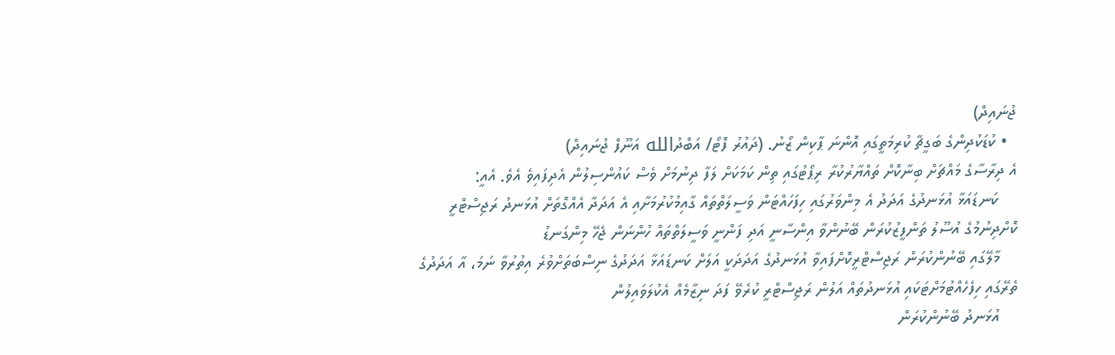ޖުނައިދް)
  • ކުޑަކުދިންގެ ބަގީޗާ ކުރިމަތީގައި އޮންނަ ޕާކިން ޒޯނު. (ދައުރު ފޮޓޯ/ އަބްދުالله އަނޫފް ޖުނައިދް)
އެ ދިރާސާގެ މައްޗަށް ބިނާކޮށް ތައްޔާރުކުރާ ރިޕޯޓުގައި ތިން ކަމަކަށް ލަފާ ދިނުމަށް ވެސް ކައުންސިލުން އެދިފައިވެ އެވެ. އެއީ:
    ކަނޑައަޅާ އުޅަނދުގެ އަދަދު އެ މިންވަރުގައި ހިފަހައްޓަން ވަސީލަތްތައް ގާއިމުކުރުމަށާއި އެ އަދަދާ އެއްގޮތަށް އުޅަނދު ރަޖިސްޓްރީ ކޮށްދިނުމުގެ އުސޫލު ތަންފީޒުކުރަން ބޭނުންވާ އިންސާނީ އަދި ފަންނީ ވަސީލަތްތައް ހުންނަން ޖެހޭ މިންގަނޑު
    މާލޭގައި ބޭނުންކުރަން ރަޖިސްޓްރީކޮށްފައިވާ އުޅަނދުގެ އަދަދަކީ އަލަށް ކަނޑައަޅާ އަދަދުގެ ނިސްބަތަށްވުރެ އިތުރުވާ ނަމަ، އާ އަދަދުގެ ތެރޭގައި ހިފެހެއްޓުމަށްޓަކައި އުޅަނދުތައް އަލުން ރަޖިސްޓްރީ ކުރެވޭ ފަދަ ނިޒާމެއް އެކުލަވައިލުން
    އުޅަނދު ބޭނުންކުރަން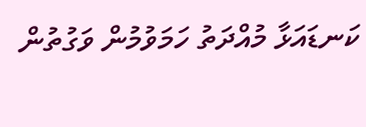ކަނޑައަޅާ މުއްދަތު ހަމަވުމުން ވަގުތުން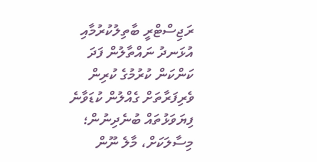ރަޖިސްޓްރީ ބާތިލުކުރުމާއި އުޅަނދު ނައްތާލުން ފަދަ ކަންކަން ކުރުމުގެ ކުރިން ވެރިފަރާތަށް ގެއްލުން ކުޑަވާނެ ފިޔަވަޅުތައް ބުނެދިނުން؛ މިސާލަކަށް، މާލެ ނޫން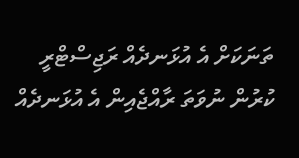ތަނަކަށް އެ އުޅަނދެއް ރަޖިސްޓްރީ ކުރުން ނުވަތަ ރާއްޖެއިން އެ އުޅަނދެއް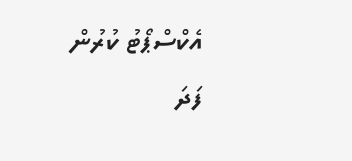އެކްސްޕޯޓު ކުރުން ފަދަ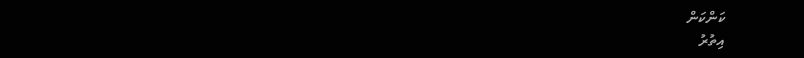ކަންކަން
އިތުރު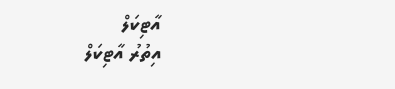އާޓިކަލް
އިތުރު އާޓިކަލް